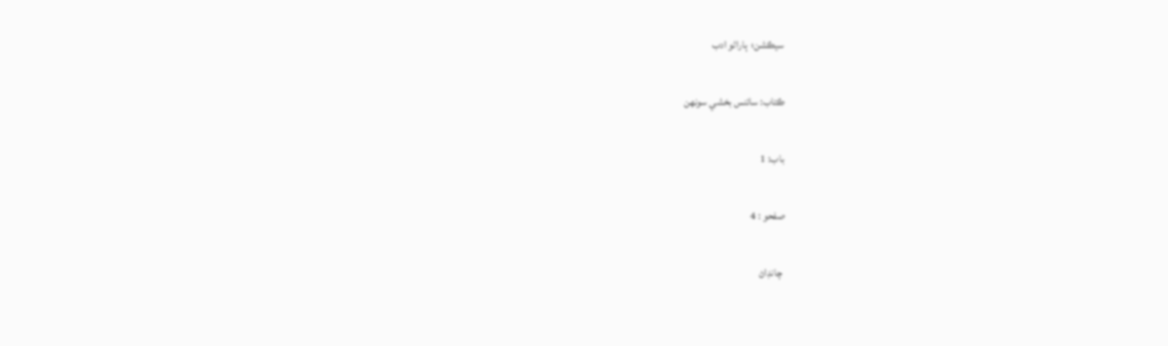سيڪشن؛  ٻاراڻو ادب

ڪتاب: سائنس بخشي سونهن

باب: 1

صفحو : 4

 چانڊاڻ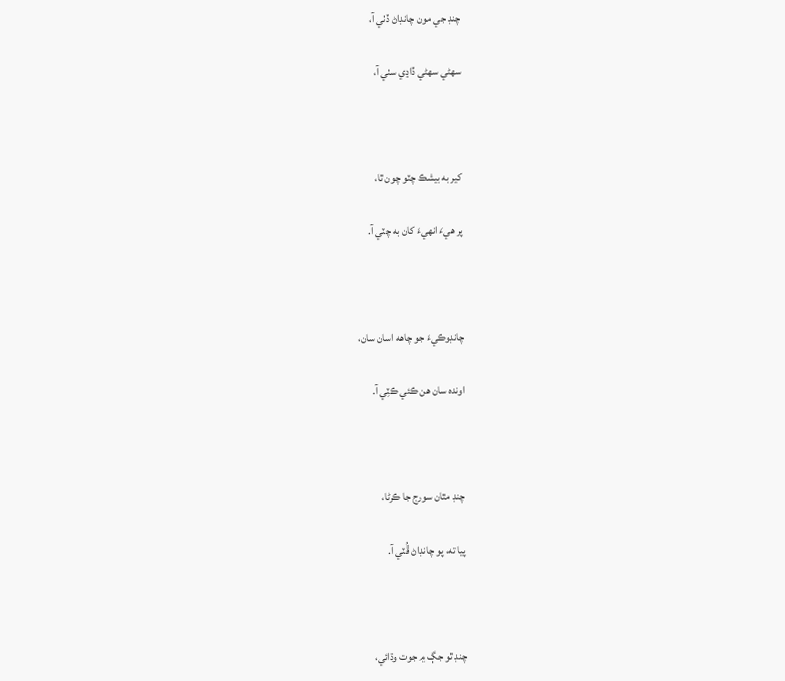چنڊ جي مون چانڊاڻ ڏٺي آ،

سهڻي سهڻي ڏاڍي سٺي آ،



کير به بيشڪ چٽو چون ٿا،

پر هيءَ انهيءَ کان به چٽي آ.



چانڊوڪيءَ جو چاهه اسان سان،

اونده سان هن ڪئي ڪٽِي آ.



چنڊ مٿان سورج جا ڪرڻا،

پيا ته، پو چانڊاڻ ڦُٽي آ.



چنڊ ٿو جڳ ۾ جوت وڌائي،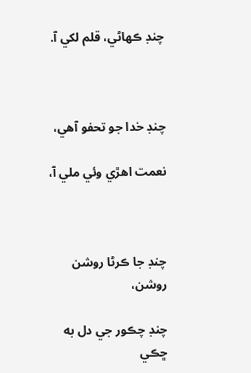چنڊ ڪهاڻي، قلم لکي آ.



چنڊ خدا جو تحفو آهي،

نعمت اهڙي وئي ملي آ،



چنڊ جا ڪرڻا روشن روشن،

چنڊ چڪور جي دل به ڇڪي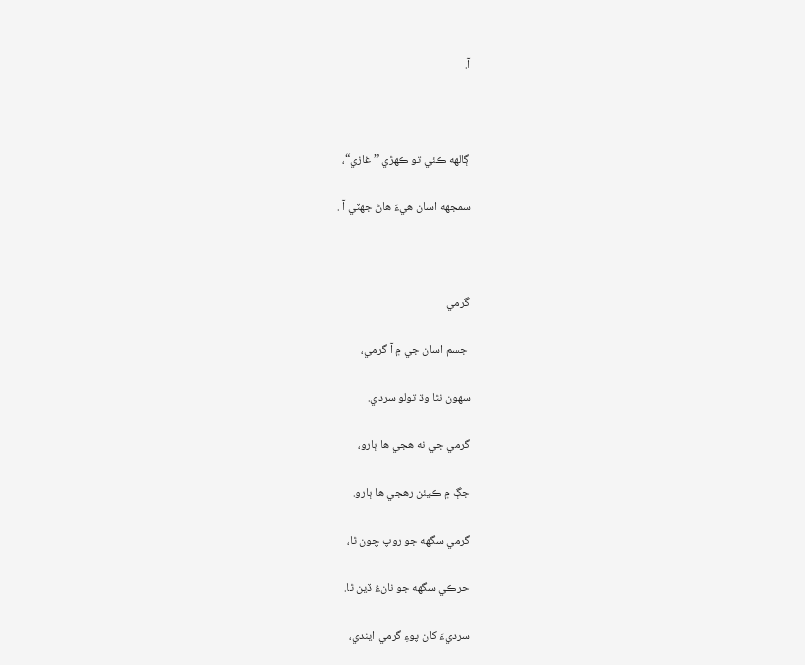آ.



ڳالهه ڪئي تو ڪهڙي ”غازي“،

سمجهه اسان هيءَ هاڻ جهٽي آ .



گرمي

 جسم اسان جي ۾ آ گرمي،

سهون نٿا وڌ تولو سردي.

گرمي جي نه هجي ها ٻارو،

جڳ ۾ ڪيئن رهجي ها ٻارو.

گرمي سگهه جو روپ چون ٿا،

حرڪي سگهه جو نانءُ ڏين ٿا.

سرديءَ کان پوءِ گرمي ايندي،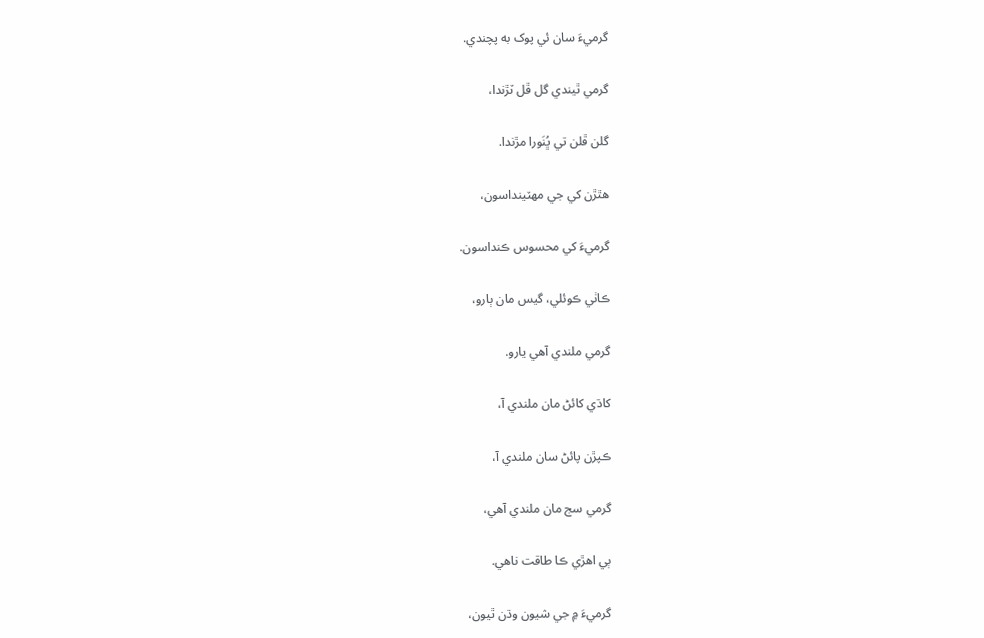گرميءَ سان ئي پوک به پچندي.

گرمي ٿيندي گل ڦل ٽڙندا،

گلن ڦلن تي ڀُنَورا مڙندا.

هٿڙن کي جي مهٽينداسون،

گرميءَ کي محسوس ڪنداسون.

ڪاٺي ڪوئلي، گيس مان ٻارو،

گرمي ملندي آهي يارو.

کاڌي کائڻ مان ملندي آ،

ڪپڙن پائڻ سان ملندي آ،

گرمي سج مان ملندي آهي،

ٻي اهڙي ڪا طاقت ناهي.

گرميءَ ۾ جي شيون وڌن ٿيون،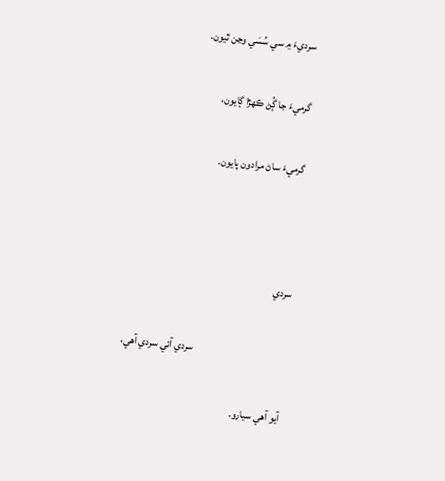سرديءَ ۾ سي سُسَي وڃن ٿيون.

گرميءَ جا ڳُڻ ڪهڙا ڳايون،

گرميءَ ساڻ مرادون پايون.



سردي

                                            سردي آئي سردي آهي،

آيو آهي سيارو.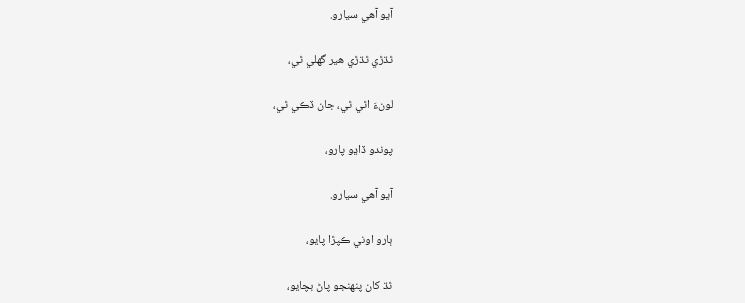آيو آهي سيارو.

ٿڌڙي ٿڌڙي هير گهلي ٿي،

لونءَ اٿي ٿي، جان ڏڪي ٿي،

پوندو ڏاڍو پارو،

آيو آهي سيارو.

ٻارو اوني ڪپڙا پايو،

ٿڌ کان پنهنجو پاڻ بچايو،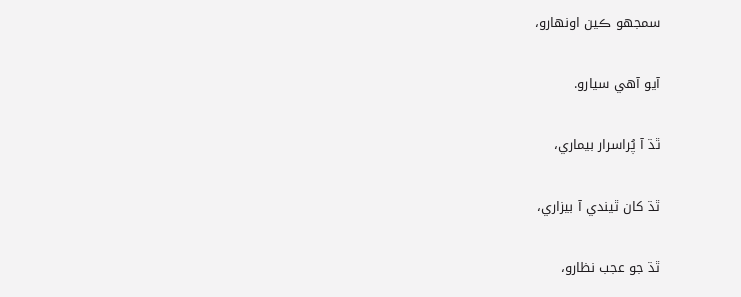سمجهو ڪين اونهارو،

آيو آهي سيارو.

ٿڌ آ پُراسرار بيماري،

ٿڌ کان ٿيندي آ بيزاري،

ٿڌ جو عجب نظارو،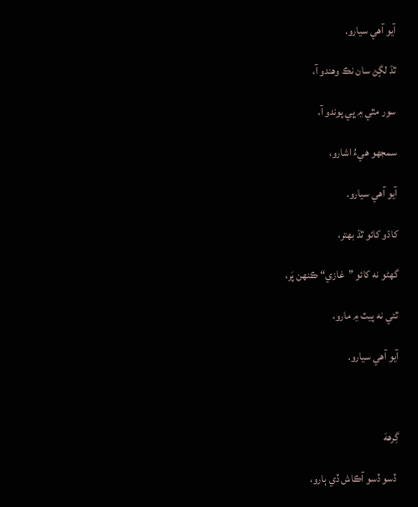آيو آهي سيارو.

ٿڌ لڳڻ سان نڪ وهندو آ،

سور مٿي ۾ ڀي پوندو آ،

سمجهو هيءُ اشارو،

آيو آهي سيارو.

کاڌو کائو ٿڌ بهتر،

گهڻو نه کائو ”غازي“ ڪنهن پَر،

ٿئي نه پيٽ ۾ مارو،

آيو آهي سيارو.



گِرههَ

 ڏسو ڏسو آڪاش ڏي ٻارو،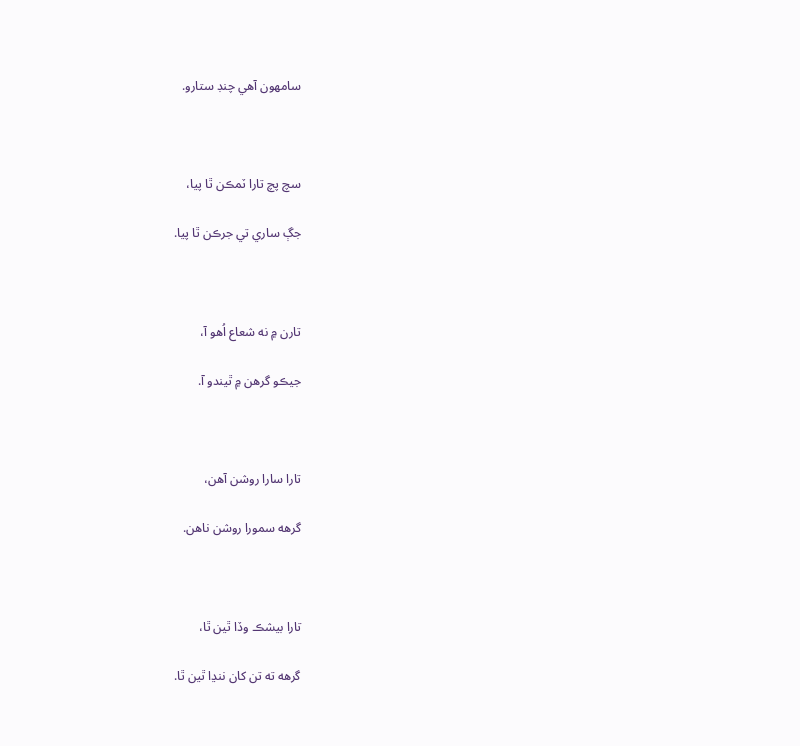سامهون آهي چنڊ ستارو.



سچ پچ تارا ٽمڪن ٿا پيا،

جڳ ساري تي جرڪن ٿا پيا.



تارن ۾ نه شعاع اُهو آ،

جيڪو گرهن ۾ ٿيندو آ.



تارا سارا روشن آهن،

گرهه سمورا روشن ناهن.



تارا بيشڪ وڏا ٿين ٿا،

گرهه ته تن کان ننڍا ٿين ٿا.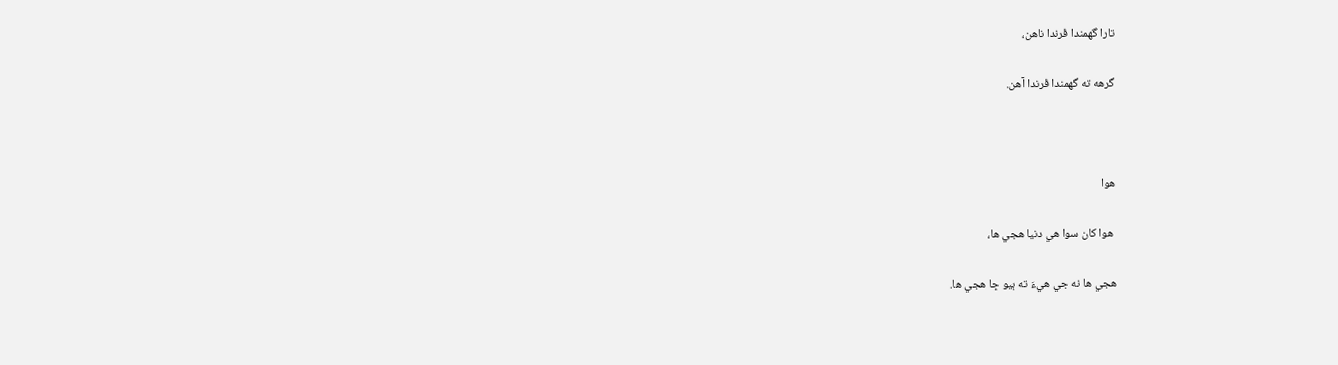تارا گهمندا ڦرندا ناهن،

گرهه ته گهمندا ڦرندا آهن.



هوا

 هوا کان سوا هي دنيا هجي ها،

هجي ها نه جي هيءَ ته ٻيو ڇا هجي ها.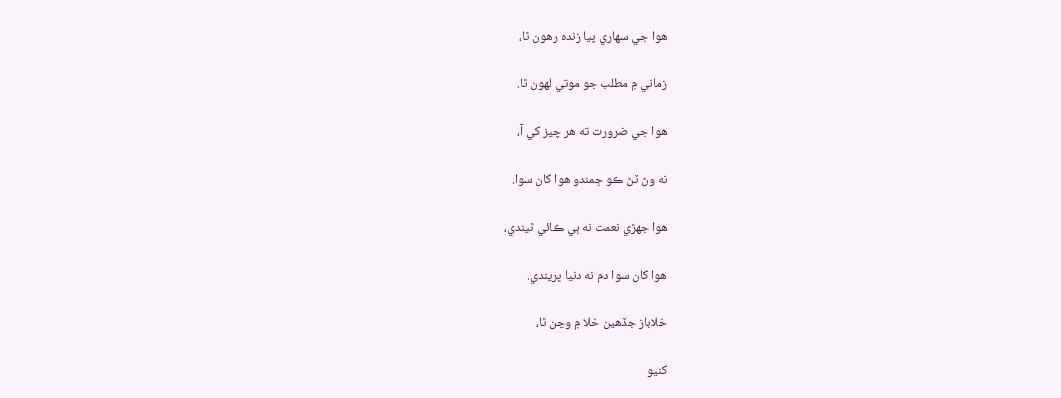هوا جي سهاري پيا زنده رهون ٿا،

زماني ۾ مطلب جو موتي لهون ٿا.

هوا جي ضرورت ته هر چيز کي آ،

نه وڻ ٽڻ ڪو ڄمندو هوا کان سوا.

هوا جهڙي نعمت نه ٻي ڪائي ٿيندي،

هوا کان سوا دم نه دنيا ڀريندي.

خلاباز جڏهين خلا ۾ وڃن ٿا،

کنيو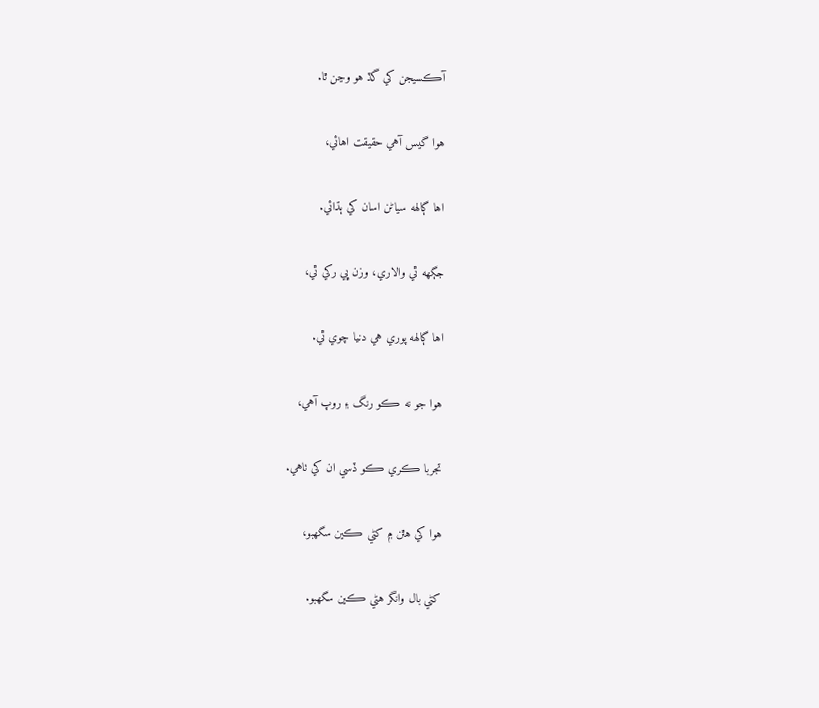آڪسيجن کي گڏ هو وڃن ٿا.

هوا گيس آهي حقيقت اهائي،

اها ڳالهه سياڻن اسان کي ٻڌائي.

جڳهه ٿي والاري، وزن ڀي رکي ٿي،

اها ڳالهه پوري هي دنيا چوي ٿي.

هوا جو نه ڪو رنگ ۽ روپ آهي،

تجربا ڪري ڪو ڏسي ان کي ٺاهي.

هوا کي هٿن ۾ کڻي ڪين سگهبو،

کڻي بال وانگر هڻي ڪين سگهبو.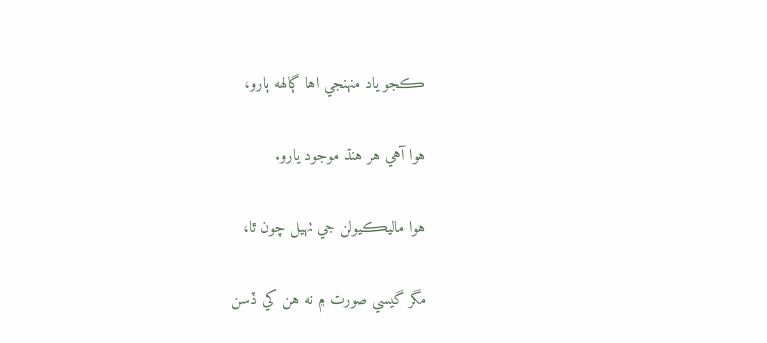ڪجو ياد منهنجي اها ڳالهه ٻارو،

هوا آهي هر هنڌ موجود يارو.

هوا ماليڪيولن جي ٺهيل چون ٿا،

مگر گيسي صورت ۾ نه هن کي ڏسن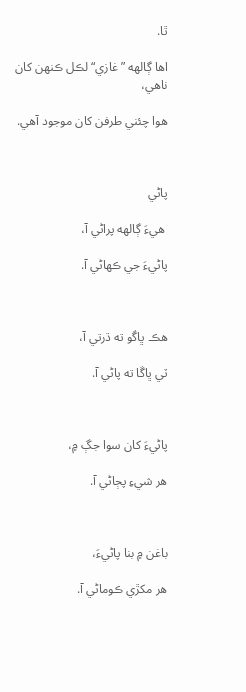ٿا.

اها ڳالهه ”غازي“ لڪل ڪنهن کان ناهي،

هوا چئني طرفن کان موجود آهي.



پاڻي

 هيءَ ڳالهه پراڻي آ،

پاڻيءَ جي ڪهاڻي آ.



هڪ ڀاڱو ته ڌرتي آ،

ٽي ڀاڱا ته پاڻي آ.



پاڻيءَ کان سوا جڳ ۾،

هر شيءِ پڄاڻي آ.



باغن ۾ بنا پاڻيءَ،

هر مکڙي ڪوماڻي آ.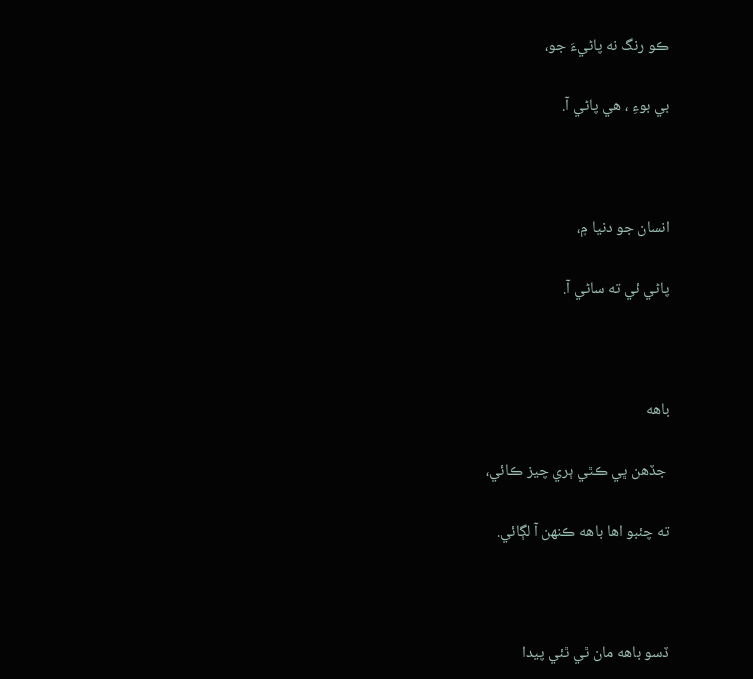ڪو رنگ نه پاڻيءَ جو،

بي بوءِ ، هي پاڻي آ.



انسان جو دنيا ۾،

پاڻي ئي ته ساڻي آ.



باهه

 جڏهن ڀي ڪٿي ٻري چيز ڪائي،

ته چئبو اها باهه ڪنهن آ لڳائي.



ڏسو باهه مان ٿي ٿئي پيدا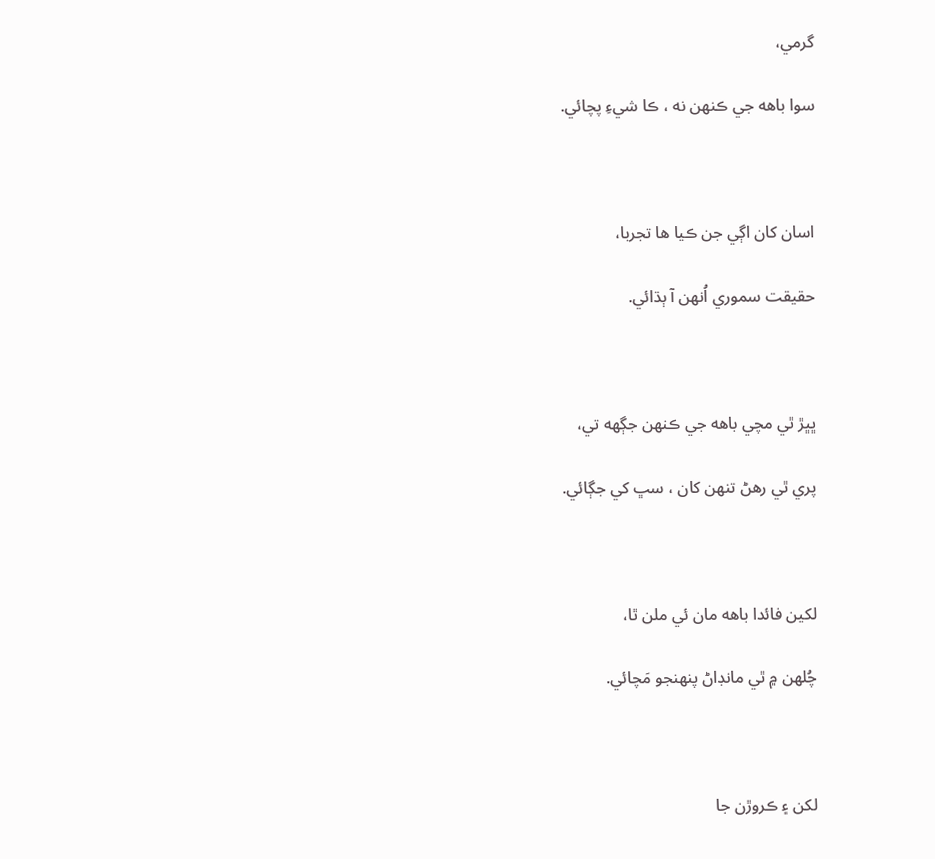گرمي،

سوا باهه جي ڪنهن نه ، ڪا شيءِ پچائي.



اسان کان اڳي جن ڪيا ها تجربا،

حقيقت سموري اُنهن آ ٻڌائي.



ڀڀڙ ٿي مچي باهه جي ڪنهن جڳهه تي،

پري ٿي رهڻ تنهن کان ، سڀ کي جڳائي.



لکين فائدا باهه مان ئي ملن ٿا،

چُلهن ۾ ٿي مانڊاڻ پنهنجو مَچائي.



لکن ۽ ڪروڙن جا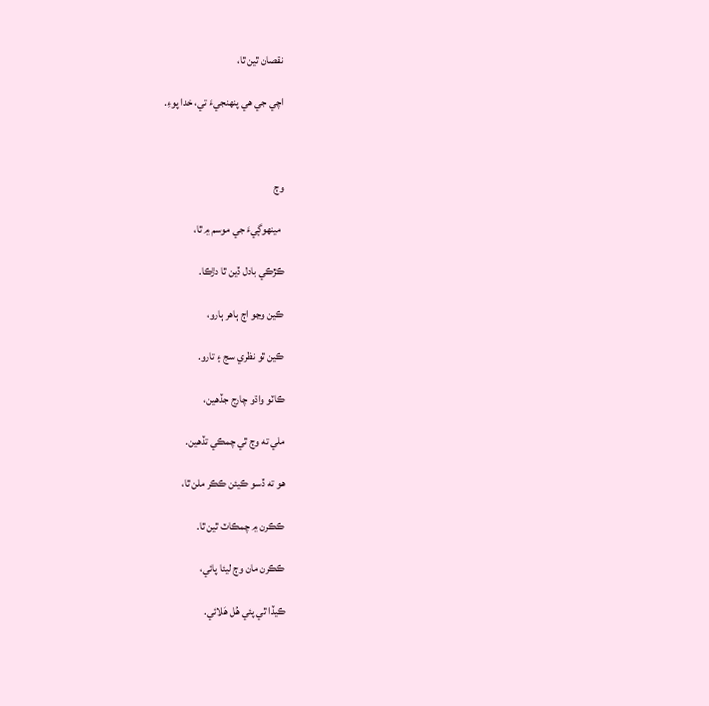نقصان ٿين ٿا،

اچي جي هي پنهنجيءَ تي، خدا پوءِ.



وڄ

 مينهوڳيءَ جي موسم ۾ ٿا،

ڪڙڪي بادل ڏين ٿا دڙڪا.

ڪين وڃو اڄ ٻاهر ٻارو،

ڪين ٿو نظري سج ۽ تارو.

ڪاٽو واڌو چارج جڏهين،

ملي ته وڄ ٿي چمڪي تڏهين.

هو ته ڏسو ڪيئن ڪڪر ملن ٿا،

ڪڪرن ۾ چمڪاٽ ٿين ٿا.

ڪڪرن مان وڄ ليئا پائي،

ڪيڏا ٿي پئي هُل هَلائي.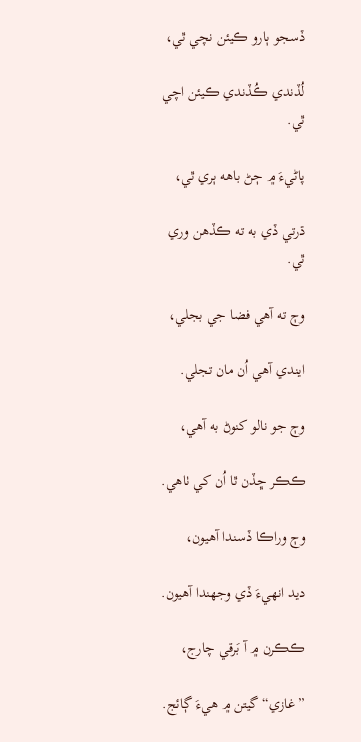ڏسجو ٻارو ڪيئن نچي ٿي،

لُڏندي ڪُڏندي ڪيئن اچي ٿي.

پاڻيءَ ۾ ڄڻ باهه ٻري ٿي،

ڌرتي ڏي به ته ڪڏهن وري ٿي.

وڄ ته آهي فضا جي بجلي،

ايندي آهي اُن مان تجلي.

وڄ جو نالو کنوڻ به آهي،

ڪڪر ڇڏن ٿا اُن کي ٺاهي.

وڄ وراڪا ڏسندا آهيون،

ديد انهيءَ ڏي وجهندا آهيون.

ڪڪرن ۾ آ بَرقي چارج،

”غازي“ گيتن ۾ هيءَ ڳائج.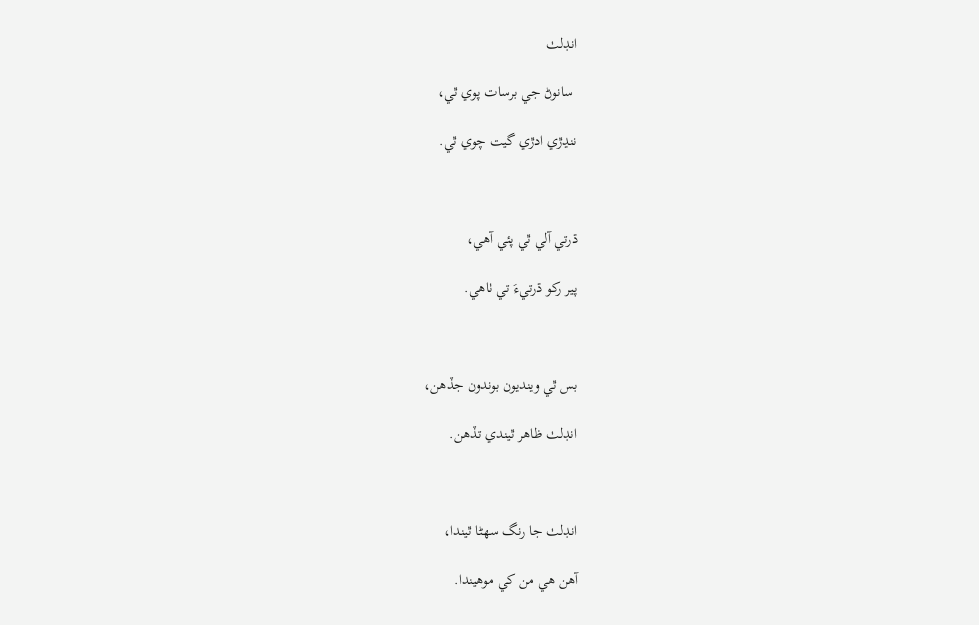انڊلٺ

 سانوڻ جي برسات پوي ٿي،

ننڍڙي ادڙي گيت چوي ٿي.



ڌرتي آلي ٿي پئي آهي،

پير رکو ڌرتيءَ تي ٺاهي.



بس ٿي وينديون بوندون جڏهن،

انڊلٺ ظاهر ٿيندي تڏهن.



انڊلٺ جا رنگ سهڻا ٿيندا،

آهن هي من کي موهيندا.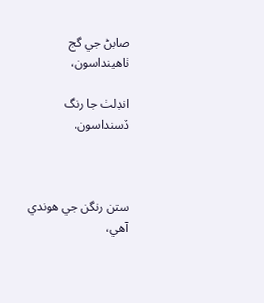صابڻ جي گج ٺاهينداسون،

انڊلٺ جا رنگ ڏسنداسون.



ستن رنگن جي هوندي آهي،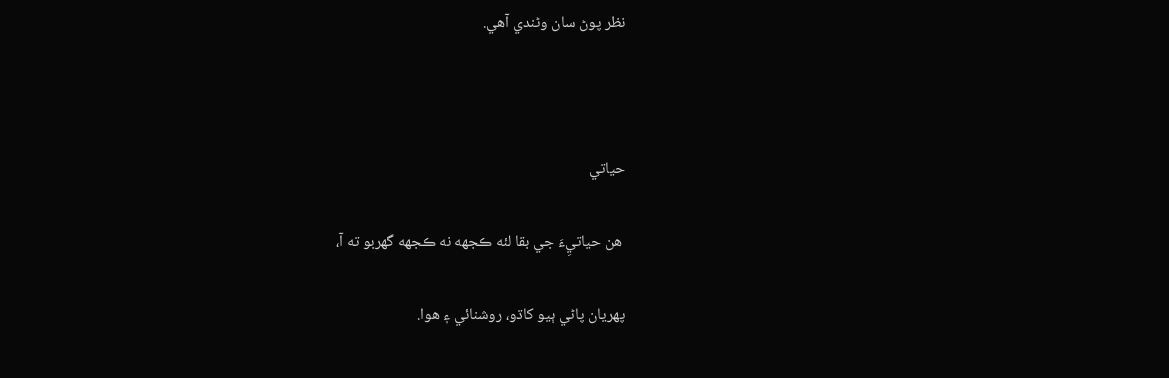نظر پوڻ سان وڻندي آهي.



حياتي

 هن حياتيِءَ جي بقا لئه ڪجهه نه ڪجهه گهربو ته آ،

پهريان پاڻي ٻيو کاڌو، روشنائي ۽ هوا.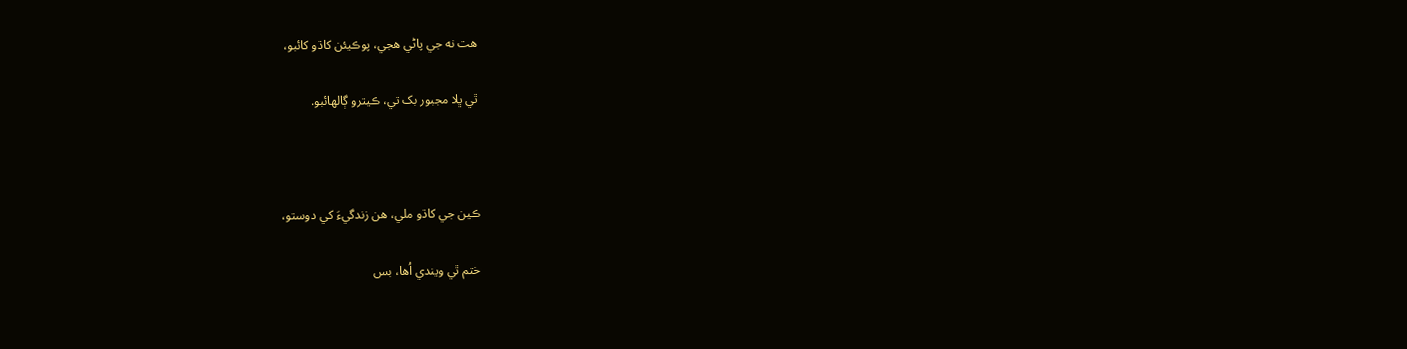هت نه جي پاڻي هجي، پوڪيئن کاڌو کائبو،

ٿي ڀلا مجبور بک تي، ڪيترو ڳالهائبو.



ڪين جي کاڌو ملي، هن زندگيءَ کي دوستو،

ختم ٿي ويندي اُها، بس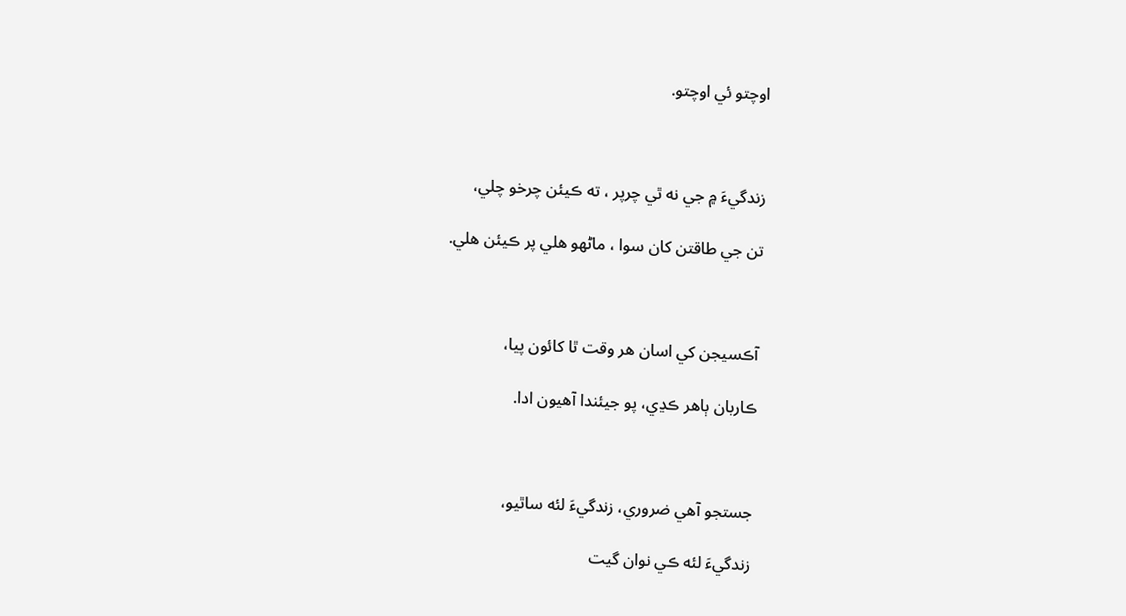اوچتو ئي اوچتو.



زندگيءَ ۾ جي نه ٿي چرپر ، ته ڪيئن چرخو چلي،

تن جي طاقتن کان سوا ، ماڻهو هلي پر ڪيئن هلي.



آڪسيجن کي اسان هر وقت ٿا کائون پيا،

ڪاربان ٻاهر ڪڍي، پو جيئندا آهيون ادا.



جستجو آهي ضروري، زندگيءَ لئه ساٿيو،

زندگيءَ لئه ڪي نوان گيت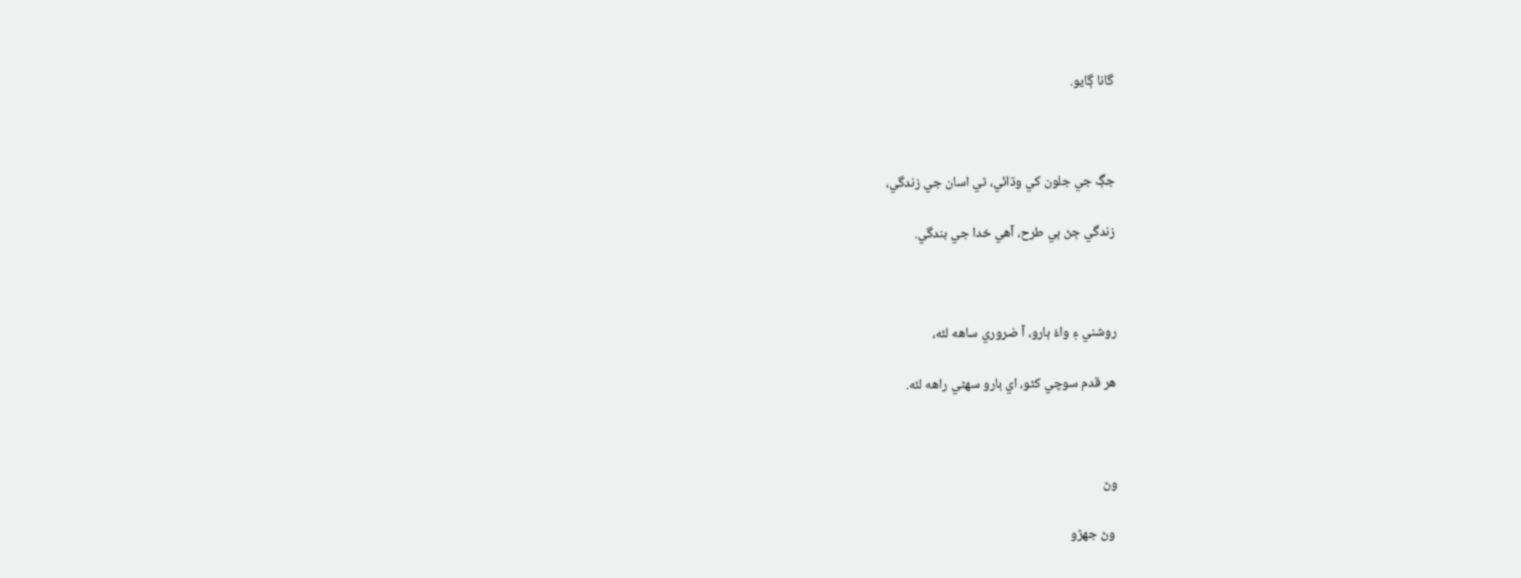گانا ڳايو.



جڳ جي جلون کي وڌائي، ٿي اسان جي زندگي،

زندگي ڄڻ ٻي طرح، آهي خدا جي بندگي.



روشني ۽ واءُ ٻارو، آ ضروري ساهه لئه،

هر قدم سوچي کڻو، اي ٻارو سهڻي راهه لئه.



وڻ

 وڻ جهڙو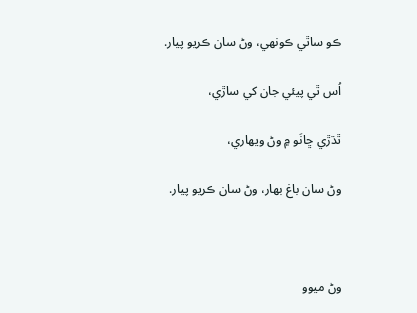ڪو ساٿي ڪونهي، وڻ سان ڪريو پيار.

اُس ٿي پيئي جان کي ساڙي،

ٿڌڙي ڇانَو ۾ وڻ ويهاري،

وڻ سان باغ بهار، وڻ سان ڪريو پيار.



وڻ ميوو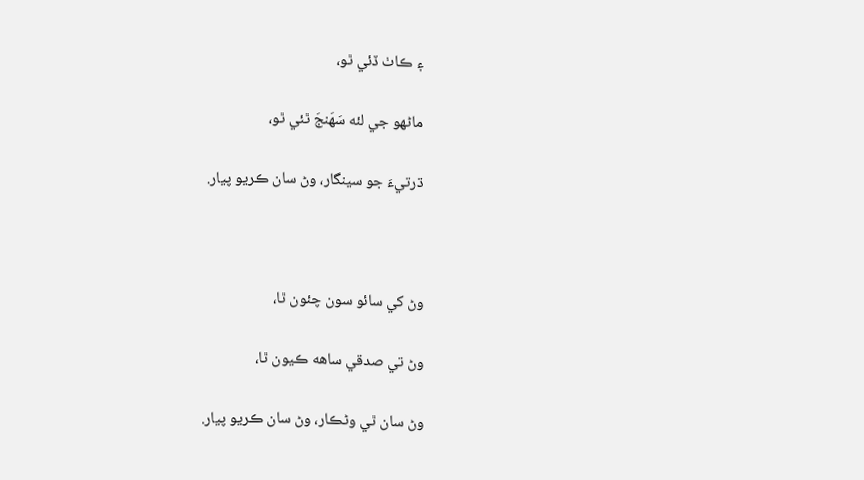۽ ڪاٺ ڏئي ٿو،

ماڻهو جي لئه سَهَنجَ ٿئي ٿو،

ڌرتيءَ جو سينگار، وڻ سان ڪريو پيار.



وڻ کي سائو سون چئون ٿا،

وڻ تي صدقي ساهه ڪيون ٿا،

وڻ سان ٿي وڻڪار، وڻ سان ڪريو پيار.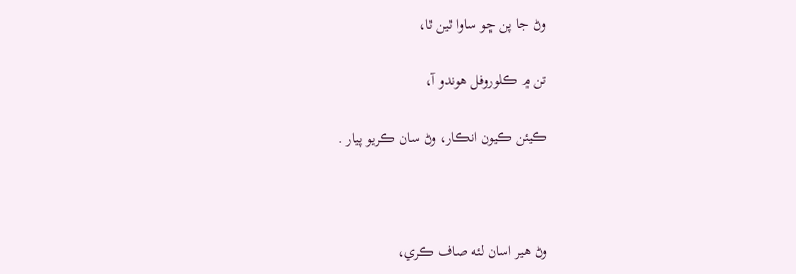وڻ جا پن ڇو ساوا ٿين ٿا،

تن ۾ ڪلوروفل هوندو آ،

ڪيئن ڪيون انڪار، وڻ سان ڪريو پيار .



وڻ هير اسان لئه صاف ڪري،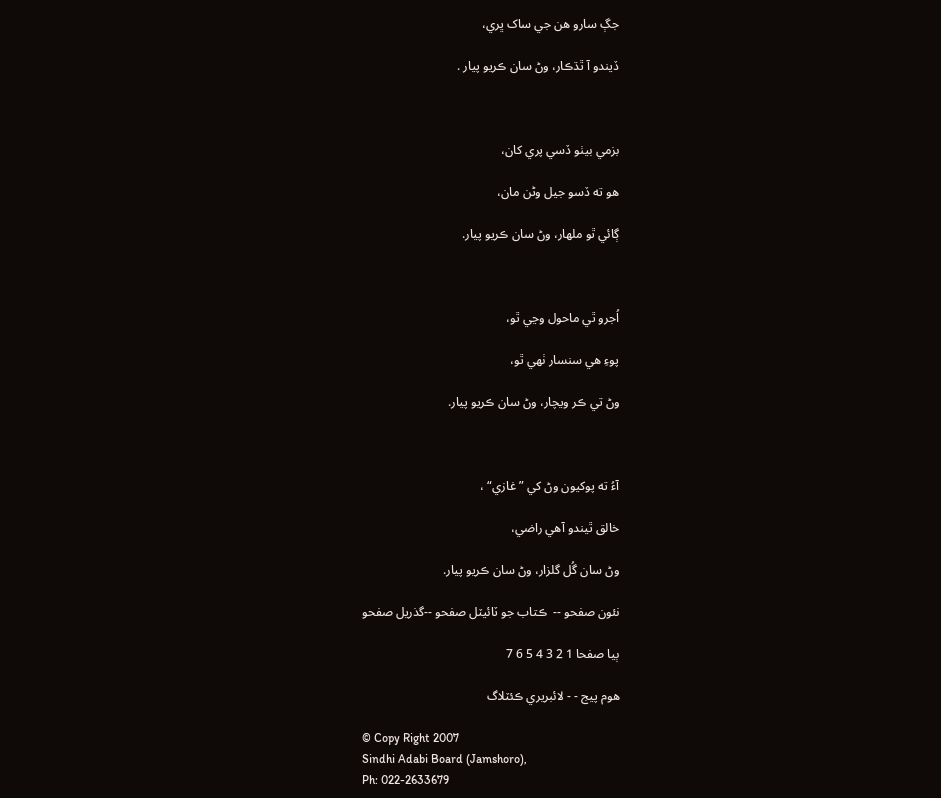جڳ سارو هن جي ساک ڀري،

ڏيندو آ ٿڌڪار، وڻ سان ڪريو پيار .



بزمي بيٺو ڏسي پري کان،

هو ته ڏسو جيل وڻن مان،

ڳائي ٿو ملهار، وڻ سان ڪريو پيار.



اُجرو ٿي ماحول وڃي ٿو،

پوءِ هي سنسار ٺهي ٿو،

وڻ تي ڪر ويچار، وڻ سان ڪريو پيار.



آءُ ته پوکيون وڻ کي ”غازي“ ،

خالق ٿيندو آهي راضي،

وڻ سان گُل گلزار، وڻ سان ڪريو پيار.

نئون صفحو --  ڪتاب جو ٽائيٽل صفحو --گذريل صفحو

ٻيا صفحا 1 2 3 4 5 6 7

هوم پيج - - لائبريري ڪئٽلاگ

© Copy Right 2007
Sindhi Adabi Board (Jamshoro),
Ph: 022-2633679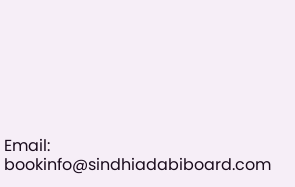Email: bookinfo@sindhiadabiboard.com